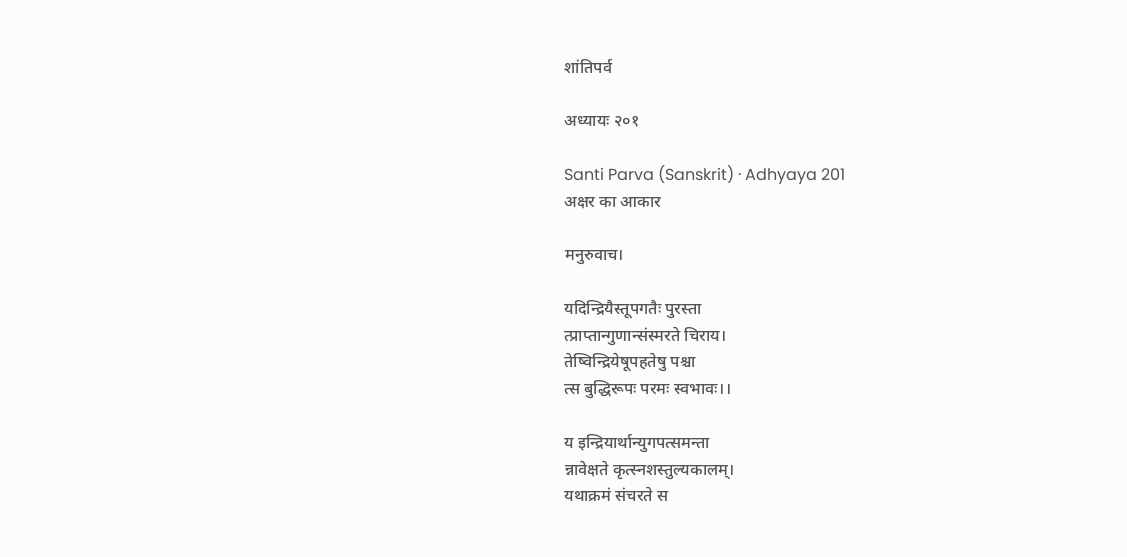शांतिपर्व

अध्यायः २०१

Santi Parva (Sanskrit) · Adhyaya 201
अक्षर का आकार

मनुरुवाच।

यदिन्द्रियैस्तूपगतैः पुरस्ता
त्प्राप्तान्गुणान्संस्मरते चिराय।
तेष्विन्द्रियेषूपहतेषु पश्चा
त्स बुद्धिरूपः परमः स्वभावः।।

य इन्द्रियार्थान्युगपत्समन्ता
न्नावेक्षते कृत्स्नशस्तुल्यकालम्।
यथाक्रमं संचरते स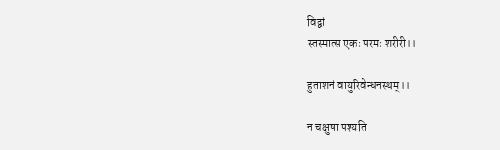विद्वां
स्तस्मात्स एकः परमः शरीरी।।

हुताशनं वायुरिवेन्धनस्थम्।।

न चक्षुषा पश्यति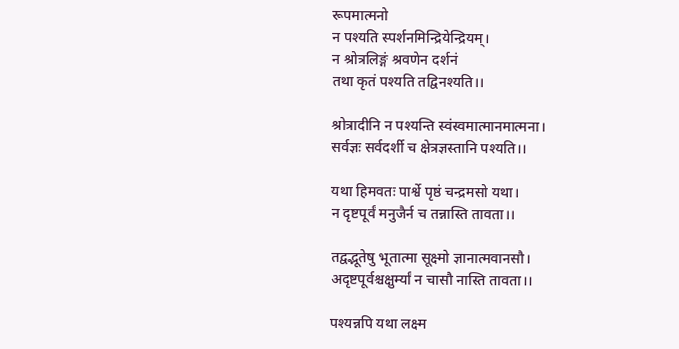रूपमात्मनो
न पश्यति स्पर्शनमिन्द्रियेन्द्रियम्।
न श्रोत्रलिङ्गं श्रवणेन दर्शनं
तथा कृतं पश्यति तद्विनश्यति।।

श्रोत्रादीनि न पश्यन्ति स्वंस्वमात्मानमात्मना।
सर्वज्ञः सर्वदर्शी च क्षेत्रज्ञस्तानि पश्यति।।

यथा हिमवतः पार्श्वे पृष्ठं चन्द्रमसो यथा।
न दृष्टपूर्वं मनुजैर्न च तन्नास्ति तावता।।

तद्वद्भूतेषु भूतात्मा सूक्ष्मो ज्ञानात्मवानसौ।
अदृष्टपूर्वश्चक्षुर्म्यां न चासौ नास्ति तावता।।

पश्यन्नपि यथा लक्ष्म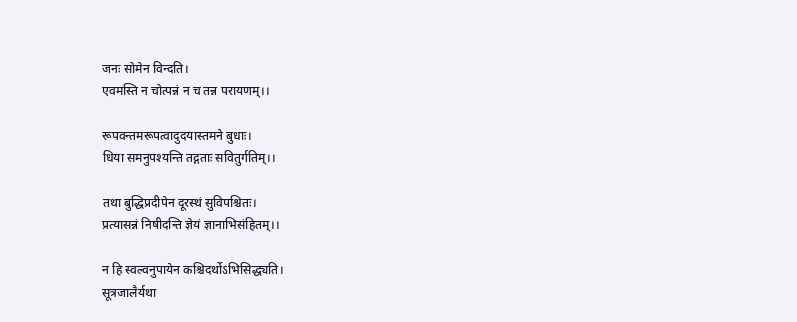जनः सोमेन विन्दति।
एवमस्ति न चोत्पन्नं न च तन्न परायणम्।।

रूपवन्तमरूपत्वादुदयास्तमने बुधाः।
धिया समनुपश्यन्ति तद्गताः सवितुर्गतिम्।।

तथा बुद्धिप्रदीपेन दूरस्थं सुविपश्चितः।
प्रत्यासन्नं निषीदन्ति ज्ञेयं ज्ञानाभिसंहितम्।।

न हि स्वल्वनुपायेन कश्चिदर्थोऽभिसिद्ध्यति।
सूत्रजालैर्यथा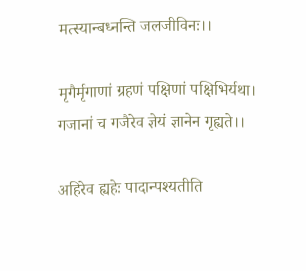मत्स्यान्बध्नन्ति जलजीविनः।।

मृगैर्मृगाणां ग्रहणं पक्षिणां पक्षिभिर्यथा।
गजानां च गजैरेव ज्ञेयं ज्ञानेन गृह्यते।।

अहिरेव ह्यहेः पादान्पश्यतीति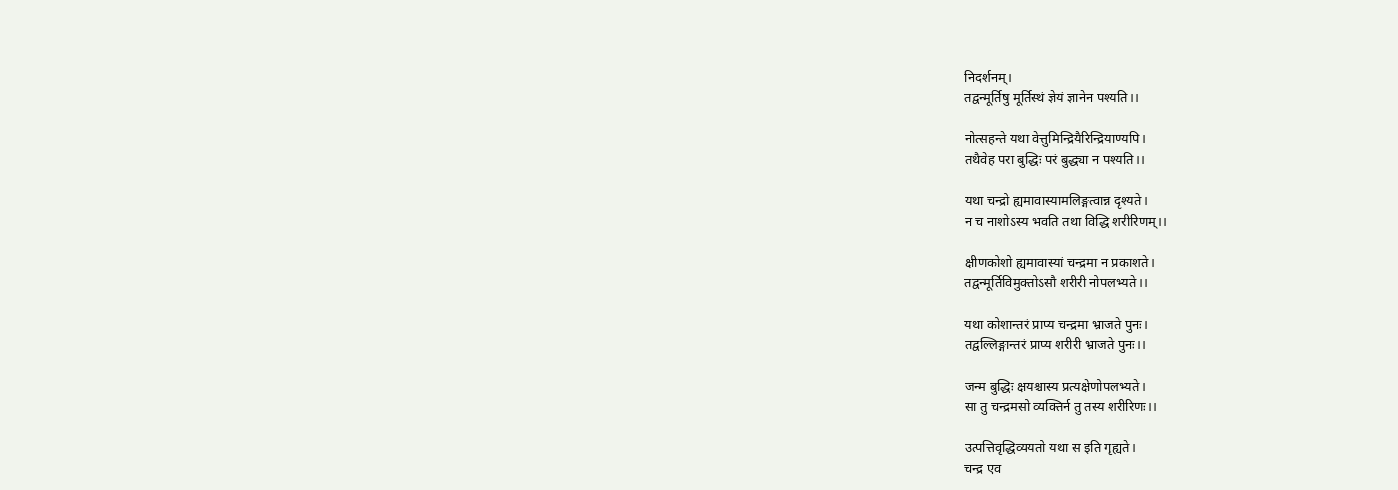निदर्शनम्।
तद्वन्मूर्तिषु मूर्तिस्थं ज्ञेयं ज्ञानेन पश्यति।।

नोत्सहन्ते यथा वेत्तुमिन्द्रियैरिन्द्रियाण्यपि।
तथैवेह परा बुद्धिः परं बुद्ध्या न पश्यति।।

यथा चन्द्रो ह्यमावास्यामलिङ्गत्वान्न दृश्यते।
न च नाशोऽस्य भवति तथा विद्धि शरीरिणम्।।

क्षीणकोशो ह्यमावास्यां चन्द्रमा न प्रकाशते।
तद्वन्मूर्तिविमुक्तोऽसौ शरीरी नोपलभ्यते।।

यथा कोशान्तरं प्राप्य चन्द्रमा भ्राजते पुनः।
तद्वल्लिङ्गान्तरं प्राप्य शरीरी भ्राजते पुनः।।

जन्म बुद्धिः क्षयश्चास्य प्रत्यक्षेणोपलभ्यते।
सा तु चन्द्रमसो व्यक्तिर्न तु तस्य शरीरिणः।।

उत्पत्तिवृद्धिव्ययतो यथा स इति गृह्यते।
चन्द्र एव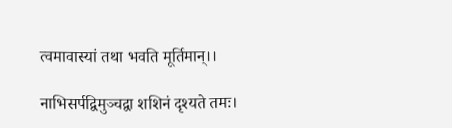त्वमावास्यां तथा भवति मूर्तिमान्।।

नाभिसर्पद्विमुञ्चद्वा शशिनं दृश्यते तमः।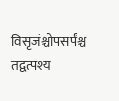विसृजंश्चोपसर्पंश्च तद्वत्पश्य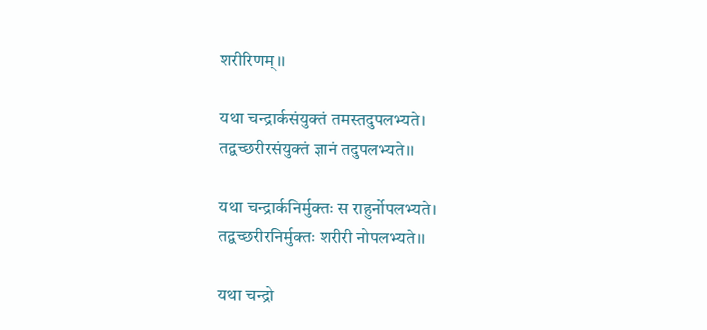शरीरिणम्।।

यथा चन्द्रार्कसंयुक्तं तमस्तदुपलभ्यते।
तद्वच्छरीरसंयुक्तं ज्ञानं तदुपलभ्यते।।

यथा चन्द्रार्कनिर्मुक्तः स राहुर्नोपलभ्यते।
तद्वच्छरीरनिर्मुक्तः शरीरी नोपलभ्यते।।

यथा चन्द्रो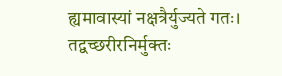ह्यमावास्यां नक्षत्रैर्युज्यते गतः।
तद्वच्छरीरनिर्मुक्तः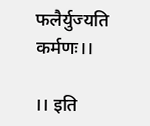फलैर्युज्यति कर्मणः।।

।। इति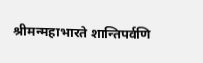श्रीमन्महाभारते शान्तिपर्वणि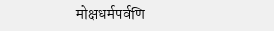मोक्षधर्मपर्वणि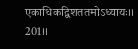एकाधिकद्विशततमोऽध्यायः।। 201।।